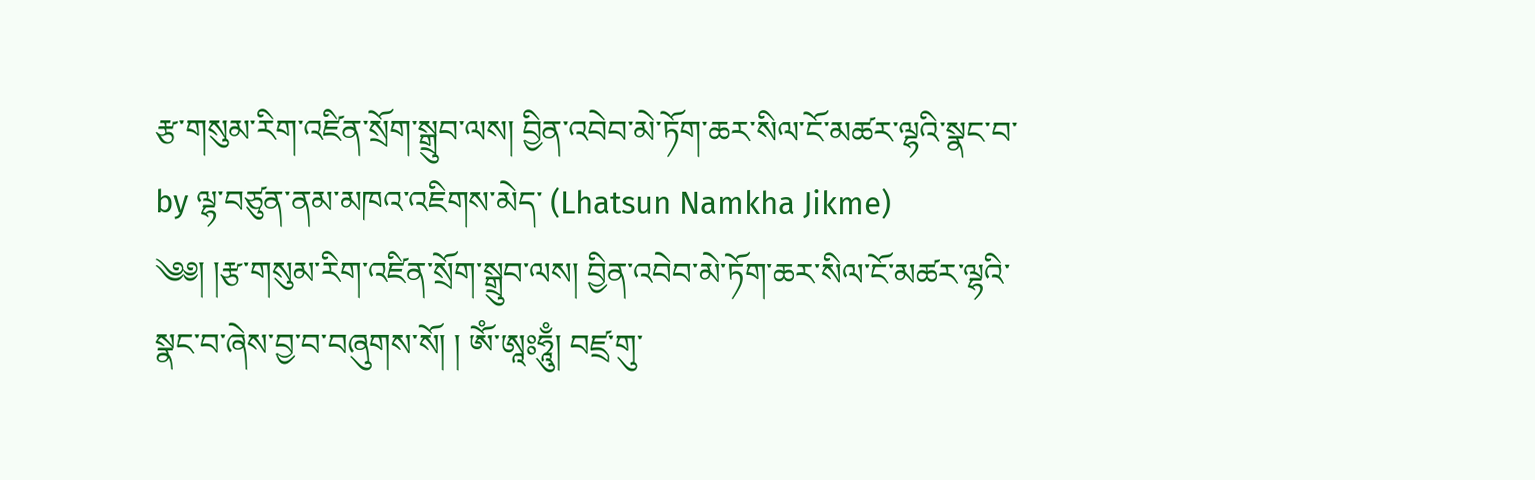རྩ་གསུམ་རིག་འཛིན་སྲོག་སྒྲུབ་ལས། བྱིན་འབེབ་མེ་ཏོག་ཆར་སིལ་ངོ་མཚར་ལྷའི་སྣང་བ་
by ལྷ་བཙུན་ནམ་མཁའ་འཇིགས་མེད་ (Lhatsun Namkha Jikme)
༄༅། །རྩ་གསུམ་རིག་འཛིན་སྲོག་སྒྲུབ་ལས། བྱིན་འབེབ་མེ་ཏོག་ཆར་སིལ་ངོ་མཚར་ལྷའི་སྣང་བ་ཞེས་བྱ་བ་བཞུགས་སོ། ། ཨོཾ་ཨཱཿཧཱུྃ། བཛྲ་གུ་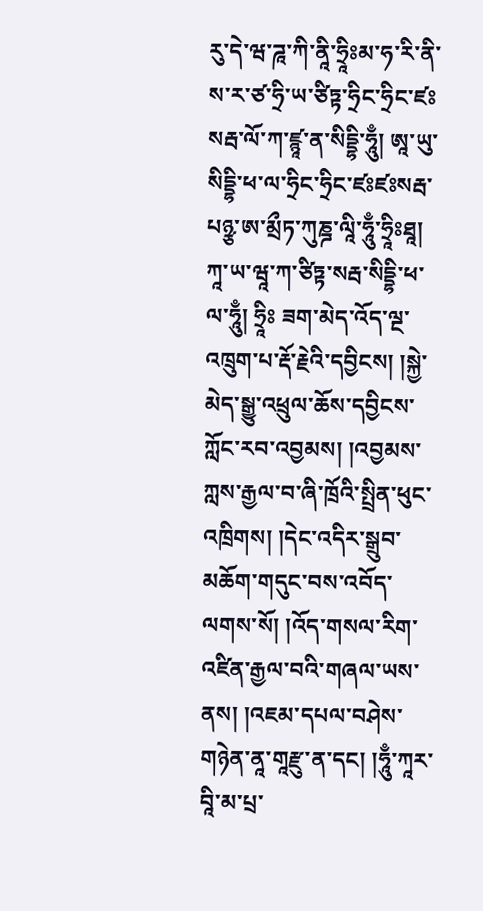རུ་དེ་ཝ་ཌཱ་ཀི་ནཱི་ཧྲཱིཿམ་ཧ་རི་ནི་ས་ར་ཙ་ཧྲི་ཡ་ཙིཏྟ་ཧྲིང་ཧྲིང་ཛཿསརྦ་ལོ་ཀ་ཛྙཱ་ན་སིདྡྷི་ཧཱུྃ། ཨཱ་ཡུ་སིདྡྷི་ཕ་ལ་ཧྲིང་ཧྲིང་ཛཿཛཿསརྦ་པཉྩ་ཨ་མྲྀཏ་ཀུཎྜ་ལཱི་ཧཱུྃ་ཧྲཱིཿཐཱ། ཀཱ་ཡ་ཝཱ་ཀ་ཙིཏྟ་སརྦ་སིདྡྷི་ཕ་ལ་ཧཱུྃ། ཧྲཱིཿ ཟག་མེད་འོད་ལྔ་འཁྲུག་པ་རྡོ་རྗེའི་དབྱིངས། །སྐྱེ་མེད་སྒྱུ་འཕྲུལ་ཆོས་དབྱིངས་ཀློང་རབ་འབྱམས། །འབྱམས་ཀླས་རྒྱལ་བ་ཞི་ཁྲོའི་སྤྲིན་ཕུང་འཁྲིགས། །དེང་འདིར་སྒྲུབ་མཆོག་གདུང་བས་འབོད་ལགས་སོ། །འོད་གསལ་རིག་འཛིན་རྒྱལ་བའི་གཞལ་ཡས་ནས། །འཇམ་དཔལ་བཤེས་གཉེན་ནཱ་གཱརྫུ་ན་དང། །ཧཱུྃ་ཀཱར་བཱི་མ་པྲ་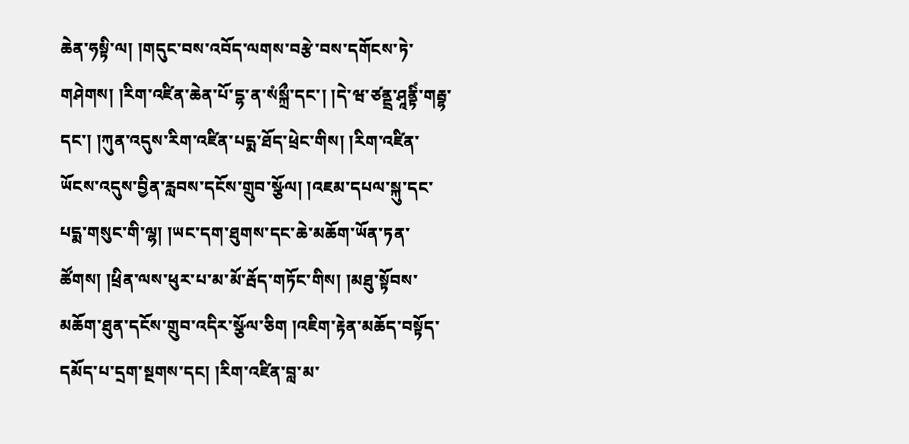ཆེན་ཧསྟི་ལ། །གདུང་བས་འབོད་ལགས་བརྩེ་བས་དགོངས་ཏེ་གཤེགས། །རིག་འཛིན་ཆེན་པོ་དྷ་ན་སཾསྐྲྀ་དང་། །དེ་ཝ་ཙནྡྲ་ཤཱནྟིཾ་གརྦྷ་དང་། །ཀུན་འདུས་རིག་འཛིན་པདྨ་ཐོད་ཕྲེང་གིས། །རིག་འཛིན་ཡོངས་འདུས་བྱིན་རླབས་དངོས་གྲུབ་སྩོལ། །འཇམ་དཔལ་སྐུ་དང་པདྨ་གསུང་གི་ལྷ། །ཡང་དག་ཐུགས་དང་ཆེ་མཆོག་ཡོན་ཏན་ཚོགས། །ཕྲིན་ལས་ཕུར་པ་མ་མོ་རྦོད་གཏོང་གིས། །མཐུ་སྟོབས་མཆོག་ཐུན་དངོས་གྲུབ་འདིར་སྩོལ་ཅིག །འཇིག་རྟེན་མཆོད་བསྟོད་དམོད་པ་དྲག་སྔགས་དང། །རིག་འཛིན་བླ་མ་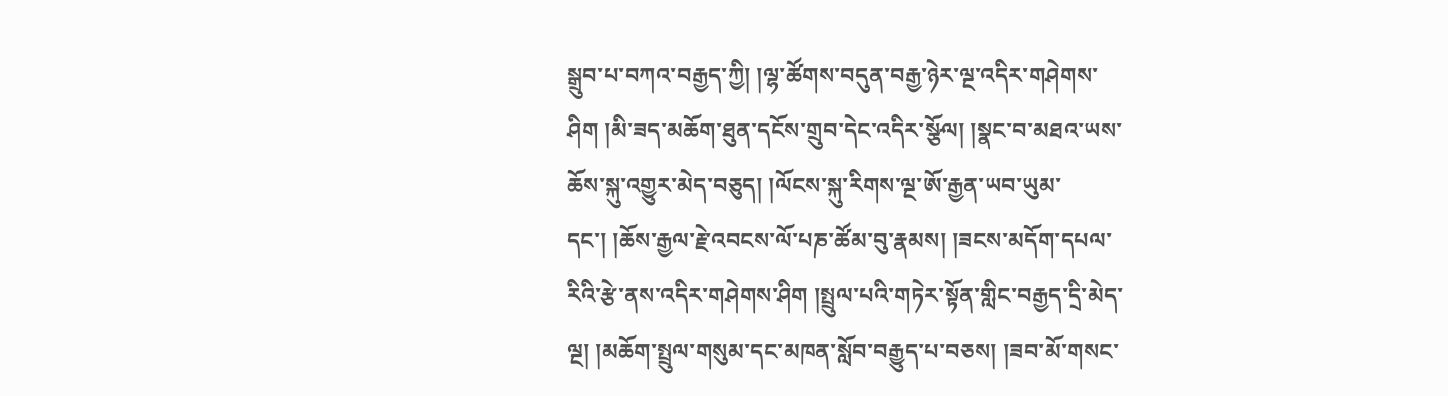སྒྲུབ་པ་བཀའ་བརྒྱད་ཀྱི། །ལྷ་ཚོགས་བདུན་བརྒྱ་ཉེར་ལྔ་འདིར་གཤེགས་ཤིག །མི་ཟད་མཆོག་ཐུན་དངོས་གྲུབ་དེང་འདིར་སྩོལ། །སྣང་བ་མཐའ་ཡས་ཆོས་སྐུ་འགྱུར་མེད་བཅུད། །ལོངས་སྐུ་རིགས་ལྔ་ཨོ་རྒྱན་ཡབ་ཡུམ་དང་། །ཆོས་རྒྱལ་རྗེ་འབངས་ལོ་པཎ་ཚོམ་བུ་རྣམས། །ཟངས་མདོག་དཔལ་རིའི་རྩེ་ནས་འདིར་གཤེགས་ཤིག །སྤྲུལ་པའི་གཏེར་སྟོན་གླིང་བརྒྱད་དྲི་མེད་ལྔ། །མཆོག་སྤྲུལ་གསུམ་དང་མཁན་སློབ་བརྒྱུད་པ་བཅས། །ཟབ་མོ་གསང་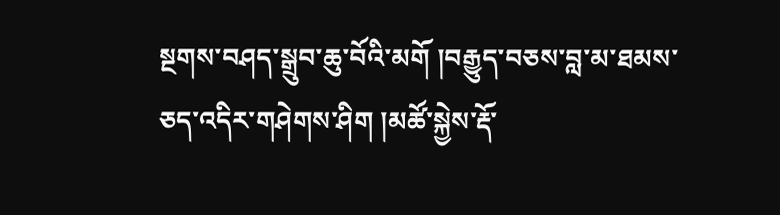སྔགས་བཤད་སྒྲུབ་ཆུ་བོའི་མགོ །བརྒྱུད་བཅས་བླ་མ་ཐམས་ཅད་འདིར་གཤེགས་ཤིག །མཚོ་སྐྱེས་རྡོ་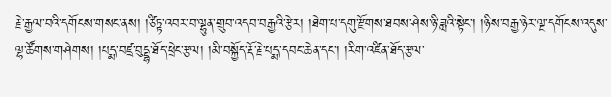རྗེ་རྒྱལ་བའི་དགོངས་གསང་ནས། །ཙིཏྟ་འབར་བ་ལྷུན་གྲུབ་འདབ་བརྒྱའི་རྩེར། །ཐེག་པ་དགུ་རྫོགས་ཐབས་ཤེས་ཉི་ཟླའི་སྟེང་། །ཉིས་བརྒྱ་ཉེར་ལྔ་དགོངས་འདུས་ལྷ་ཚོགས་གཤེགས། །པདྨ་བཛྲ་བུདྡྷ་ཐོད་ཕྲེང་རྩལ། །མི་བསྐྱོད་རྡོ་རྗེ་པདྨ་དབང་ཆེན་དང་། །རིག་འཛིན་ཐོད་རྩལ་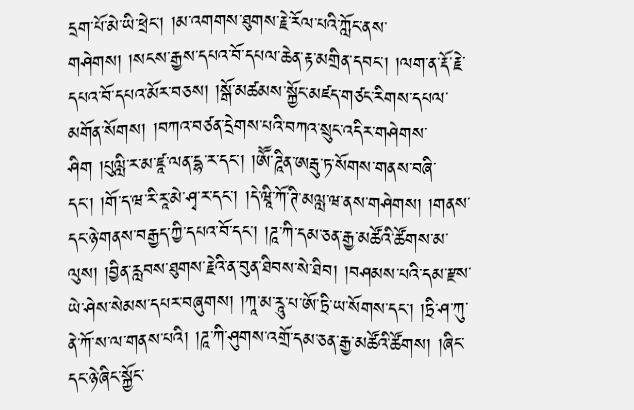དྲག་པོ་མེ་ཡི་ཕྲེང་། །མ་འགགས་ཐུགས་རྗེ་རོལ་པའི་ཀློང་ནས་གཤེགས། །སངས་རྒྱས་དཔའ་བོ་དཔལ་ཆེན་རྟ་མགྲིན་དབང་། །ལག་ན་རྡོ་རྗེ་དཔའ་བོ་དཔའ་མོར་བཅས། །སྒོ་མཚམས་སྐྱོང་མཛད་གཙང་རིགས་དཔལ་མགོན་སོགས། །བཀའ་བཙན་དྲེགས་པའི་བཀའ་སྲུང་འདིར་གཤེགས་ཤིག །པུལླི་ར་མ་ཛཱ་ལན་དྷ་ར་དང་། །ཨཽ་ཌཱིན་ཨརྦུ་ཏ་སོགས་གནས་བཞི་དང་། །གོ་ད་ཝ་རི་རཱ་མེ་ཤྭ་ར་དང་། །དེ་ཝཱི་ཀོ་ཊི་མལླ་ཝ་ནས་གཤེགས། །གནས་དང་ཉེ་གནས་བརྒྱད་ཀྱི་དཔའ་བོ་དང་། །ཌཱ་ཀི་དམ་ཅན་རྒྱ་མཚོའི་ཚོགས་མ་ལུས། །བྱིན་རླབས་ཐུགས་རྗེའི་ན་བུན་ཐིབས་སེ་ཐིབ། །བཤམས་པའི་དམ་རྫས་ཡེ་ཤེས་སེམས་དཔར་བཞུགས། །ཀཱ་མ་རཱུ་པ་ཨོ་ཏྲི་ཡ་སོགས་དང་། །ཏྲི་ཤ་ཀུ་ནེ་ཀོ་ས་ལ་གནས་པའི། །ཌཱ་ཀི་ཤུགས་འགྲོ་དམ་ཅན་རྒྱ་མཚོའི་ཚོགས། །ཞིང་དང་ཉེ་ཞིང་སྐྱོང་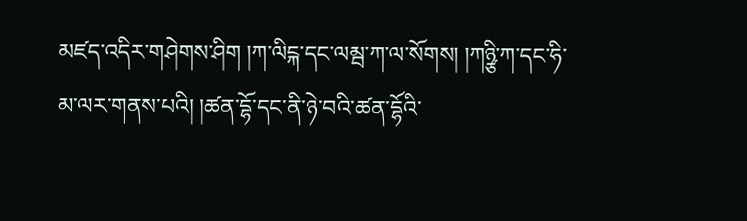མཛད་འདིར་གཤེགས་ཤིག །ཀ་ལིངྐ་དང་ལམྦ་ཀ་ལ་སོགས། །ཀཉྩི་ཀ་དང་ཧི་མ་ལར་གནས་པའི། །ཚན་དྷོ་དང་ནི་ཉེ་བའི་ཚན་དྷོའི་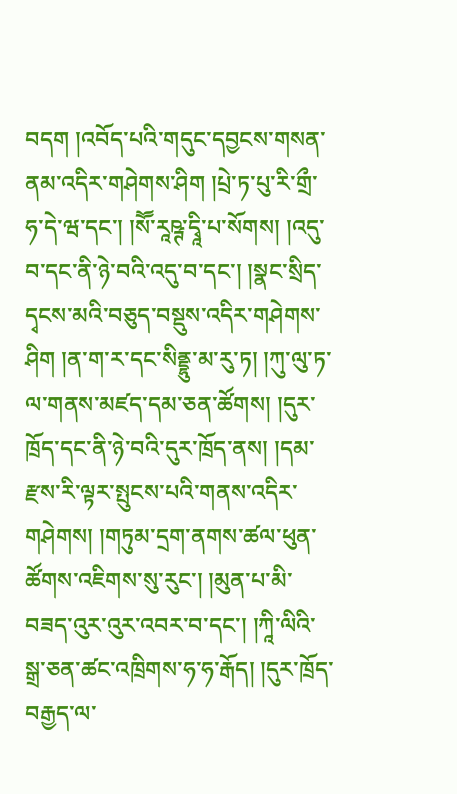བདག །འབོད་པའི་གདུང་དབྱངས་གསན་ནམ་འདིར་གཤེགས་ཤིག །པྲེ་ཏ་པུ་རི་གྲྀ་ཧ་དེ་ཝ་དང་། །སཽ་རཱཥྚ་དྭཱི་པ་སོགས། །འདུ་བ་དང་ནི་ཉེ་བའི་འདུ་བ་དང་། །སྣང་སྲིད་དྭངས་མའི་བཅུད་བསྡུས་འདིར་གཤེགས་ཤིག །ན་ག་ར་དང་སིནྡྷུ་མ་རུ་ཏ། །ཀུ་ལུ་ཏ་ལ་གནས་མཛད་དམ་ཅན་ཚོགས། །དུར་ཁྲོད་དང་ནི་ཉེ་བའི་དུར་ཁྲོད་ནས། །དམ་རྫས་རི་ལྟར་སྤུངས་པའི་གནས་འདིར་གཤེགས། །གཏུམ་དྲག་ནགས་ཚལ་ཕུན་ཚོགས་འཇིགས་སུ་རུང་། །མུན་པ་མི་བཟད་འུར་འུར་འབར་བ་དང་། །ཀཱི་ལིའི་སྒྲ་ཅན་ཚང་འཁྲིགས་ཧ་ཧ་རྒོད། །དུར་ཁྲོད་བརྒྱད་ལ་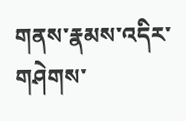གནས་རྣམས་འདིར་གཤེགས་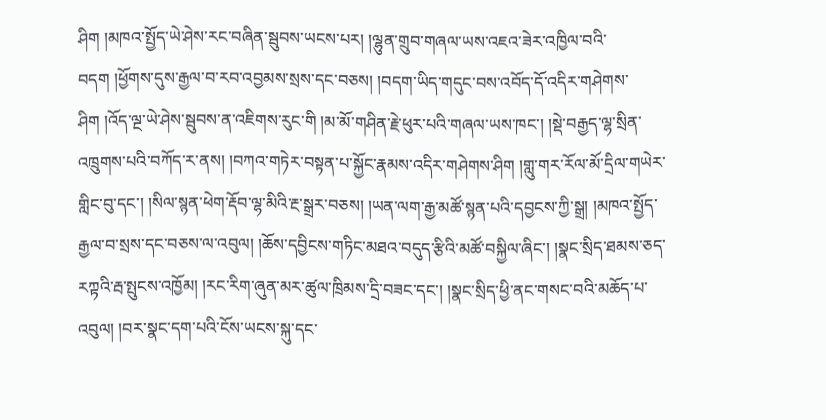ཤིག །མཁའ་སྤྱོད་ཡེ་ཤེས་རང་བཞིན་སྦུབས་ཡངས་པར། །ལྷུན་གྲུབ་གཞལ་ཡས་འཇའ་ཟེར་འཁྱིལ་བའི་བདག །ཕྱོགས་དུས་རྒྱལ་བ་རབ་འབྱམས་སྲས་དང་བཅས། །བདག་ཡིད་གདུང་བས་འབོད་དོ་འདིར་གཤེགས་ཤིག །འོད་ལྔ་ཡེ་ཤེས་སྦུབས་ན་འཇིགས་རུང་གི །མ་མོ་གཤིན་རྗེ་ཕུར་པའི་གཞལ་ཡས་ཁང་། །སྡེ་བརྒྱད་ལྷ་སྲིན་འཁྲུགས་པའི་བཀོད་ར་ནས། །བཀའ་གཏེར་བསྟན་པ་སྐྱོང་རྣམས་འདིར་གཤེགས་ཤིག །གླུ་གར་རོལ་མོ་དྲིལ་གཡེར་གླིང་བུ་དང་། །སིལ་སྙན་ཕེག་རྡོབ་ལྷ་མིའི་རྔ་སྒྲར་བཅས། །ཡན་ལག་རྒྱ་མཚོ་སྙན་པའི་དབྱངས་ཀྱི་སྒྲ། །མཁའ་སྤྱོད་རྒྱལ་བ་སྲས་དང་བཅས་ལ་འབུལ། །ཆོས་དབྱིངས་གཏིང་མཐའ་བདུད་རྩིའི་མཚོ་བསྐྱིལ་ཞིང་། །སྣང་སྲིད་ཐམས་ཅད་རཀྟའི་རྦ་སྤུངས་འཁྱོམ། །རང་རིག་ཞུན་མར་ཚུལ་ཁྲིམས་དྲི་བཟང་དང་། །སྣང་སྲིད་ཕྱི་ནང་གསང་བའི་མཆོད་པ་འབུལ། །བར་སྣང་དག་པའི་ངོས་ཡངས་སྐུ་དང་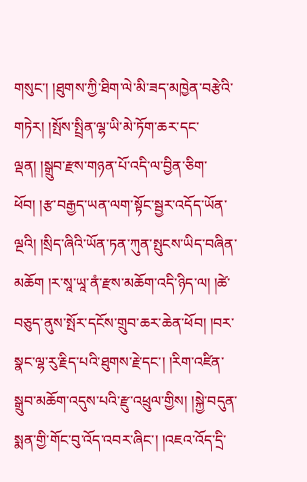གསུང་། །ཐུགས་ཀྱི་ཐིག་ལེ་མི་ཟད་མཁྱེན་བརྩེའི་གཏེར། །སྤོས་སྤྲིན་ལྷ་ཡི་མེ་ཏོག་ཆར་དང་ལྡན། །སྒྲུབ་རྫས་གཉན་པོ་འདི་ལ་བྱིན་ཅིག་ཕོབ། །རྩ་བརྒྱད་ཡན་ལག་སྟོང་སྦྱར་འདོད་ཡོན་ལྔའི། །སྲིད་ཞིའི་ཡོན་ཏན་ཀུན་སྤུངས་ཡིད་བཞིན་མཆོག །ར་སཱ་ཡཱ་ནཾ་རྫས་མཆོག་འདི་ཉིད་ལ། །ཚེ་བཅུད་ནུས་སྤོར་དངོས་གྲུབ་ཆར་ཆེན་ཕོབ། །བར་སྣང་ལྷ་རུ་རྗིད་པའི་ཐུགས་རྗེ་དང་། །རིག་འཛིན་སྒྲུབ་མཆོག་འདུས་པའི་རྫུ་འཕྲུལ་གྱིས། །སྐྱེ་བདུན་སྨན་གྱི་གོང་བུ་འོད་འབར་ཞིང་། །འཇའ་འོད་དྲི་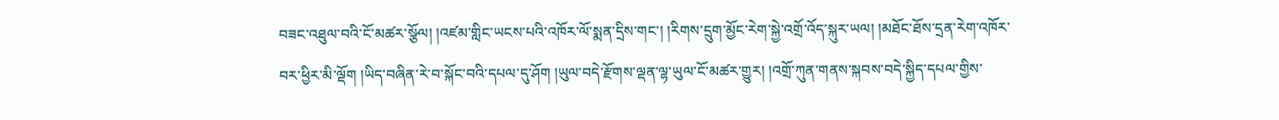བཟང་འཐུལ་བའི་ངོ་མཚར་སྩོལ། །འཛམ་གླིང་ཡངས་པའི་འཁོར་ལོ་སྨན་དྲིས་གང་། །རིགས་དྲུག་མྱོང་རེག་སྐྱེ་འགྲོ་འོད་སྐུར་ཡལ། །མཐོང་ཐོས་དྲན་རེག་འཁོར་བར་ཕྱིར་མི་ལྡོག །ཡིད་བཞིན་རེ་བ་སྐོང་བའི་དཔལ་དུ་ཤོག །ཡུལ་བདེ་རྫོགས་ལྡན་ལྷ་ཡུལ་ངོ་མཚར་གྱུར། །འགྲོ་ཀུན་གནས་སྐབས་བདེ་སྐྱིད་དཔལ་གྱིས་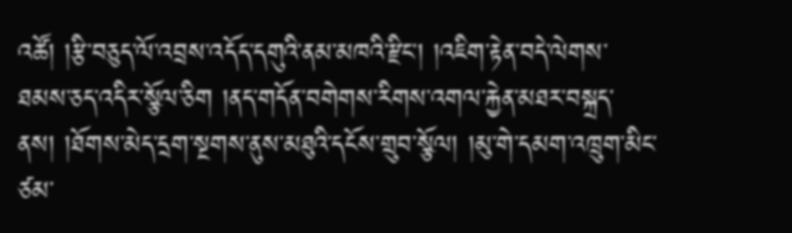འཚོ། །རྩི་བཅུད་ལོ་འབྲས་འདོད་དགུའི་ནམ་མཁའི་རྫིང་། །འཇིག་རྟེན་བདེ་ལེགས་ཐམས་ཅད་འདིར་སྩོལ་ཅིག །ནད་གདོན་བགེགས་རིགས་འགལ་རྐྱེན་མཐར་བསྐྲད་ནས། །ཐོགས་མེད་དྲག་སྔགས་ནུས་མཐུའི་དངོས་གྲུབ་སྩོལ། །མུ་གེ་དམག་འཁྲུག་མིང་ཙམ་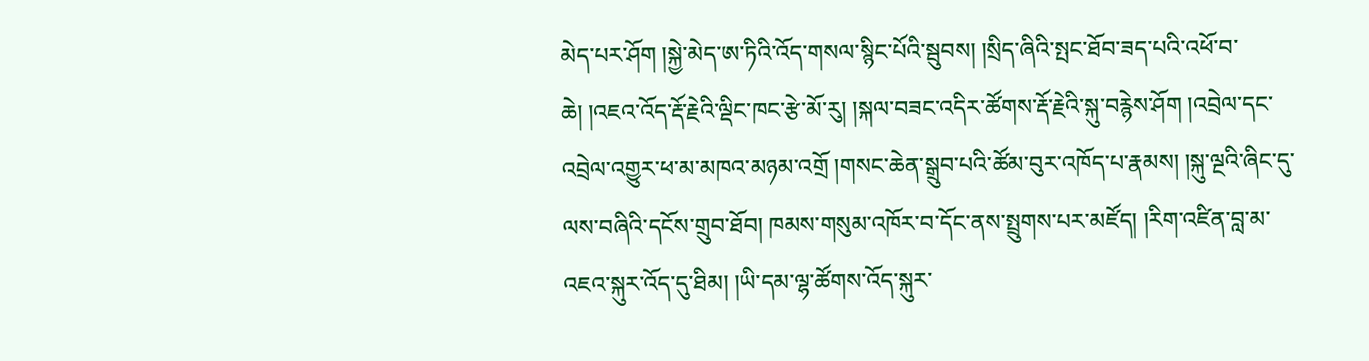མེད་པར་ཤོག །སྐྱེ་མེད་ཨ་ཏིའི་འོད་གསལ་སྙིང་པོའི་སྦུབས། །སྲིད་ཞིའི་སྤང་ཐོབ་ཟད་པའི་འཕོ་བ་ཆེ། །འཇའ་འོད་རྡོ་རྗེའི་ལྡིང་ཁང་རྩེ་མོ་རུ། །སྐལ་བཟང་འདིར་ཚོགས་རྡོ་རྗེའི་སྐུ་བརྙེས་ཤོག །འབྲེལ་དང་འབྲེལ་འགྱུར་ཕ་མ་མཁའ་མཉམ་འགྲོ །གསང་ཆེན་སྒྲུབ་པའི་ཚོམ་བུར་འཁོད་པ་རྣམས། །སྐུ་ལྔའི་ཞིང་དུ་ལས་བཞིའི་དངོས་གྲུབ་ཐོབ། ཁམས་གསུམ་འཁོར་བ་དོང་ནས་སྤྲུགས་པར་མཛོད། །རིག་འཛིན་བླ་མ་འཇའ་སྐུར་འོད་དུ་ཐིམ། །ཡི་དམ་ལྷ་ཚོགས་འོད་སྐུར་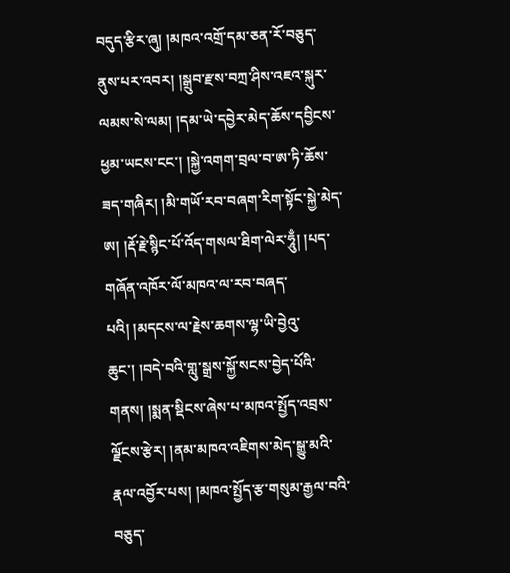བདུད་རྩིར་ཞུ། །མཁའ་འགྲོ་དམ་ཅན་རོ་བཅུད་ནུས་པར་འབར། །སྒྲུབ་རྫས་བཀྲ་ཤིས་འཇའ་སྐུར་ལམས་སེ་ལམ། །དམ་ཡེ་དབྱེར་མེད་ཆོས་དབྱིངས་ཕྱམ་ཡངས་ངང་། །སྐྱེ་འགག་བྲལ་བ་ཨ་ཏི་ཆོས་ཟད་གཞིར། །མི་གཡོ་རབ་བཞག་རིག་སྟོང་སྐྱེ་མེད་ཨ། །རྡོ་རྗེ་སྙིང་པོ་འོད་གསལ་ཐིག་ལེར་ཧཱུྃ། །པད་གཞོན་འཁོར་ལོ་མཁའ་ལ་རབ་བཞད་པའི། །མདངས་ལ་རྗེས་ཆགས་ལྷ་ཡི་བྱེའུ་ཆུང་། །བདེ་བའི་གླུ་སྒྲས་སྐྱོ་སངས་བྱེད་པོའི་གནས། །སྨན་སྡིངས་ཞེས་པ་མཁའ་སྤྱོད་འབྲས་ལྗོངས་རྩེར། །ནམ་མཁའ་འཇིགས་མེད་སྒྱུ་མའི་རྣལ་འབྱོར་པས། །མཁའ་སྤྱོད་རྩ་གསུམ་རྒྱལ་བའི་བཅུད་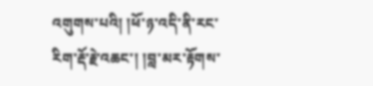འགུགས་པའི། །ཕོ་ཉ་འདི་ནི་རང་རིག་རྡོ་རྗེ་འཆང་། །བླ་མར་རྟོགས་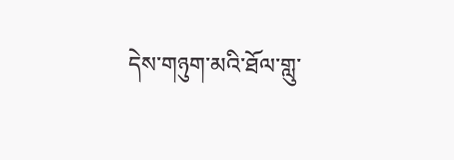དེས་གཉུག་མའི་ཐོལ་གླུ་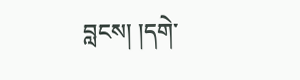བླངས། །དགེ་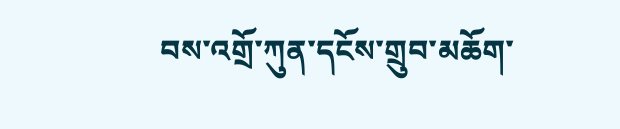བས་འགྲོ་ཀུན་དངོས་གྲུབ་མཆོག་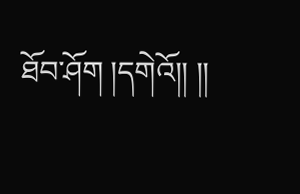ཐོབ་ཤོག །དགེའོ།། །།